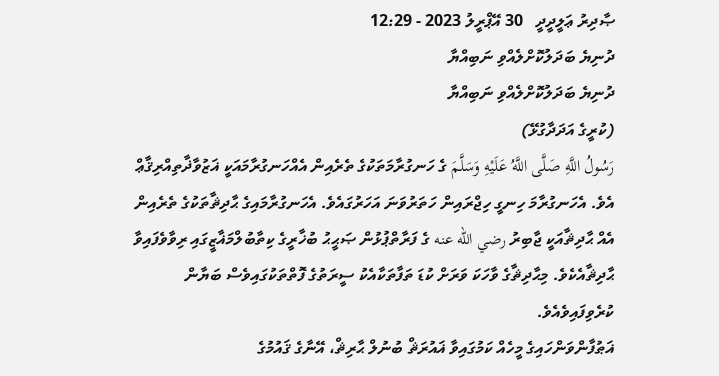ޞާދިރު ޢަލީދީދީ   30 އޭޕްރީލު 2023 - 12:29
ދުނިޔެ ބަދަލުކޮށްލެއްވި ނަބިއްޔާ
ދުނިޔެ ބަދަލުކޮށްލެއްވި ނަބިއްޔާ
(ކުރީގެ އަދަދާގުޅޭ)
رَسُولُ اللَّهِ صَلَّى اللَّهُ عَلَيْهِ وَسَلَّمَ ގެ ހަނގުރާމަތަކުގެ ތެރެއިން އެއްހަނގުރާމައަކީ ޣަޒުވާޛާތިއްރިޤާޢް އެވެ. އެހަނގުރާމަ ހިނގީ ހިޖްރައިން ހަތަރުވަނަ އަހަރުގައެވެ. އެހަނގުރާމައިގެ ޙާދިޘާތަކުގެ ތެރެއިން އެއް ޙާދިޘާއަކީ ޖާބިރު رضي الله عنه ގެ ފަރާތްޕުޅުން ޞަޙީޙު ބުޚާރީގެ ކިތާބުލްމަޣާޒީގައި ރިވާވެފައިވާ ޙާދިޘާއެކެވެ. މިޙާދިޘާގެ ވާހަކަ ވަރަށް ކުޑަ ތަފާތަކާއެކު ސީރަތުގެ ފޮތްތަކުގައިވެސް ބަޔާން ކުރެވިފައިވެއެވެ.
ޣަޠުފާންވަންހައިގެ މީހެއް ކަމުގައިވާ ޣައުރަޘް ބުނުލް ޙާރިޘް، އޭނާގެ ޤައުމުގެ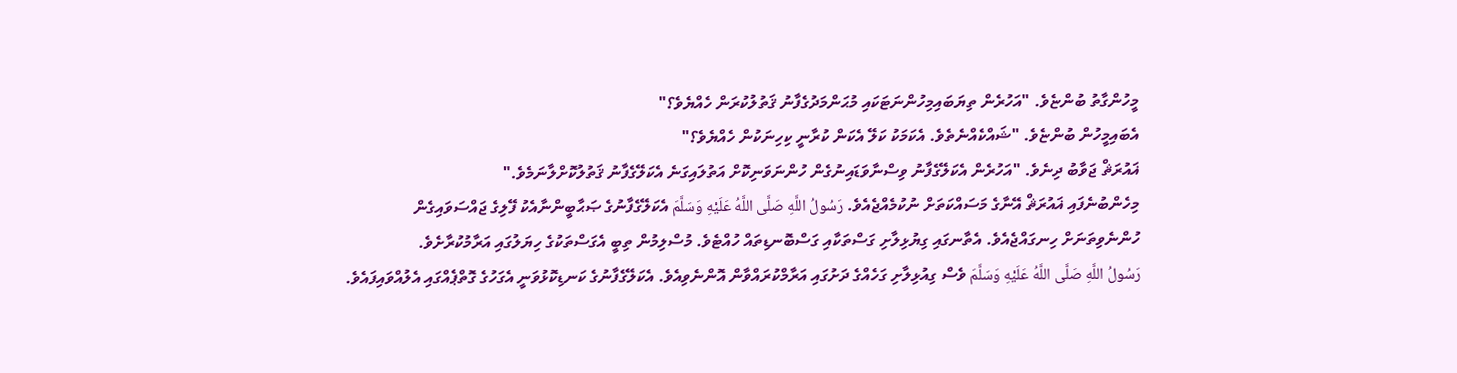މީހުންގާތު ބުންޏެވެ. "އަހުރެން ތިޔަބައިމިހުންނަޓަކައި މުޙަންމަދުގެފާނު ޤަތުލުކުރަން ހެއްޔެވެ؟"
އެބައިމީހުން ބުންޏެވެ. "ޝައްކެއްނެތެވެ. އެކަމަކު ކަލޭ އެކަން ކުރާނީ ކިހިނަކުން ހެއްޔެވެ؟"
ޣައުރަޘް ޖަވާބު ދިނެވެ. "އަހުރެން އެކަލޭގެފާނު ވިސްނާވަޑައިނުގެން ހުންނަވަނިކޮށް އަތުލައިގަނެ އެކަލޭގެފާނު ޤަތުލުކޮށްލާނަމެވެ."
މިހެންބުނެފައި ޣައުރަޘް އޭނާގެ މަސައްކަތަށް ނުކުމެއްޖެއެވެ. رَسُولُ اللَّهِ صَلَّى اللَّهُ عَلَيْهِ وَسَلَّمَ އެކަލޭގެފާނުގެ ޞަޙާބީންނާއެކު ފޭލިގެ ޖައްސަވައިގެން ހުންނެވިތަނަށް ހިނގައްޖެއެވެ. އެތާނގައި ގިޔުޅިލާށި ގަސްތަކާއި ގަސްބޮނޑިތައް ހުއްޓެވެ. މުސްލިމުން ތިބީ އެގަސްތަކުގެ ހިޔަލުގައި އަރާމުކުރާށެވެ.
رَسُولُ اللَّهِ صَلَّى اللَّهُ عَلَيْهِ وَسَلَّمَ ވެސް ގިއުޅިލާށި ގަހެއްގެ ދަށުގައި އަރާމްކުރައްވާން އޮންނެވިއެވެ. އެކަލޭގެފާނުގެ ކަނޑިކޮޅުވަނީ އެގަހުގެ ގޮތްޕެއްގައި އެލުއްވައިފައެވެ.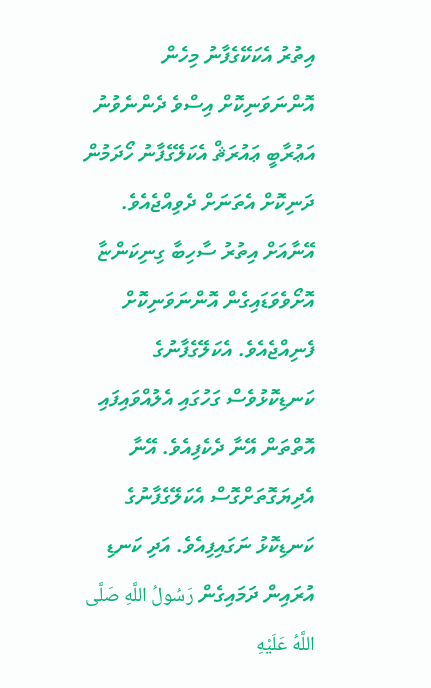އިތުރު އެކަކޭގެފާނު މިހެން އޮންނަވަނިކޮށް އިސްވެ ދެންނެވުނު އަޢުރާބީ ޢައުރަޘް އެކަލޭގެފާނު ހޯދަމުން ދަނިކޮށް އެތަނަށް ދެވިއްޖެއެވެ. އޭނާއަށް އިތުރު ސާހިބާ ގިނިކަންޏާ އޮށޯވެވަޑައިގެން އޮންނަވަނިކޮށް ފެނިއްޖެއެވެ. އެކަލޭގެފާނުގެ ކަނޑިކޮޅުވެސް ގަހުގައި އެލުއްވައިފައި އޮތްތަން އޭނާ ދެކެފިއެވެ. އޭނާ އެދިޔަގޮތަށްގޮސް އެކަލޭގެފާނުގެ ކަނޑިކޮޅު ނަގައިފިއެވެ. އަދި ކަނޑި އުރައިން ދަމައިގެން رَسُولُ اللَّهِ صَلَّى اللَّهُ عَلَيْهِ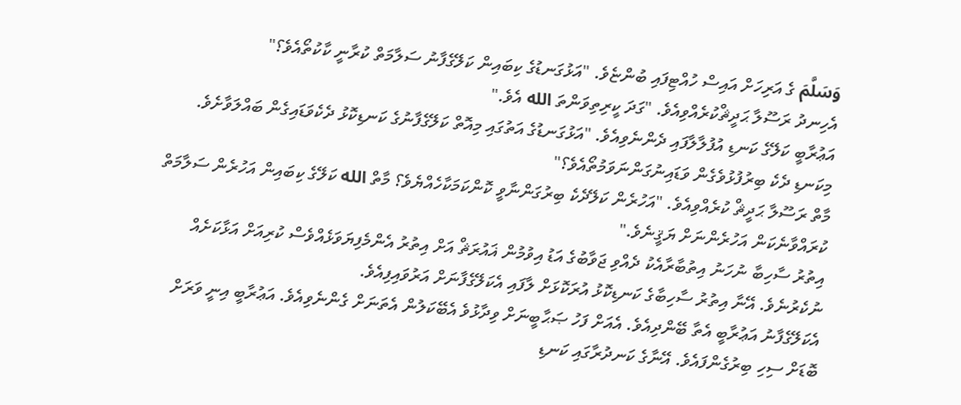وَسَلَّمَ ގެ އަރިހަށް އައިސް ހުއްޓިފައި ބުންޏެވެ. "އަޅުގަނޑުގެ ކިބައިން ކަލޭގެފާނު ސަލާމަތް ކުރާނީ ކާކުތޯއެވެ؟"
އެހިނދު ރަސޫލާ ޙަދީޘްކުރެއްވިއެވެ. "ގަދަ ކީރިތިވަންތަ الله އެވެ."
އަޢުރާބީ ކަލޭގެ ކަނޑި އުފުލާލާފައި ދެންނެވިއެވެ. "އަޅުގަނޑުގެ އަތުގައި މިއޮތް ކަލޭގެފާނުގެ ކަނޑިކޮޅު ދެކެވަޑައިގެން ބައްލަވާށެވެ. މިކަނޑި ދެކެ ބިރުފުޅުވެގެން ވަޑައިނުގަންނަވަމުތޯއެވެ؟"
މާތް ރަސޫލާ ޙަދީޘް ކުރެއްވިއެވެ. "އަހުރެން ކަލޭދެކެ ބިރުގަންނާވީ ކޮންކަމަކާހެއްޔެވެ؟ މާތް الله ކަލޭގެ ކިބައިން އަހުރެން ސަލާމަތް ކުރައްވާނެކަން އަހުރެންނަށް ޔަޤީނެވެ."
އިތުރު ސާހިބާ ނުހަނު އިތުބާރާއެކު ދެއްވި ޖަވާބުގެ އަޑު އިވުމުން ޣައުރަޘް އަށް އިތުރު އެންމެފިޔަވަޅެއްވެސް ކުރިއަށް އަޅާކަށެއް ނުކެރުނެވެ. އޭނާ އިތުރު ސާހިބާގެ ކަނޑިކޮޅު އުރަކޮޅަށް ލާފައި އެކަލޭގެފާނަށް އަރުވައިފިއެވެ.
އެކަލޭގެފާނު އަޢުރާބީ އެތާ ބޭންދިއެވެ. އެއަށް ފަހު ޞަޙާބީނަށް ވިދާޅުވެ އެބޭކަލުން އެތަނަށް ގެންނެވިއެވެ. އަޢުރާބީ އިނީ ވަރަށް ބޮޑަށް ސިހި ބިރުގެންފައެވެ. އޭނާގެ ކަނދުރާގައި ކަނޑި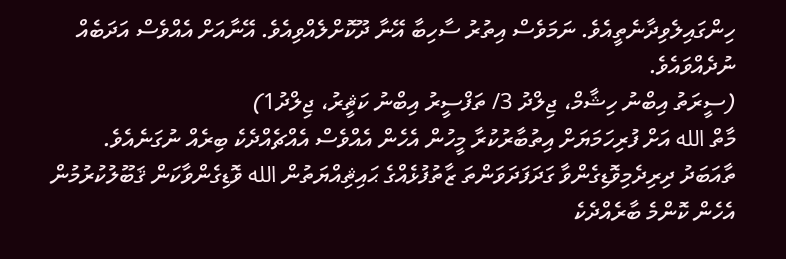ހިންގައިލެވިދާނެތީއެވެ. ނަމަވެސް އިތުރު ސާހިބާ އޭނާ ދޫކޮށްލެއްވިއެވެ. އޭނާއަށް އެއްވެސް އަދަބެއް ނުދެއްވައެވެ.
(ސީރަތު އިބްނު ހިޝާމް، ޖިލްދު 3/ ތަފްސީރު އިބްނު ކަޘީރު، ޖިލްދު1)
މާތް الله އަށް ފުރިހަމަޔަށް އިތުބާރުކުރާ މީހުން އެހެން އެއްވެސް އެއްޗެއްދެކެ ބިރެއް ނުގަނެއެވެ. ތާއަބަދު ދިރިދެމިވޮޑިގެންވާ ގަދަފަދަވަންތަ ޒާތުފުޅެއްގެ ޙައިޘިއްޔަތުން الله ވޮޑިގެންވާކަން ޤަބޫލުކުރުމުން އެހެން ކޮންމެ ބާރެއްދެކެ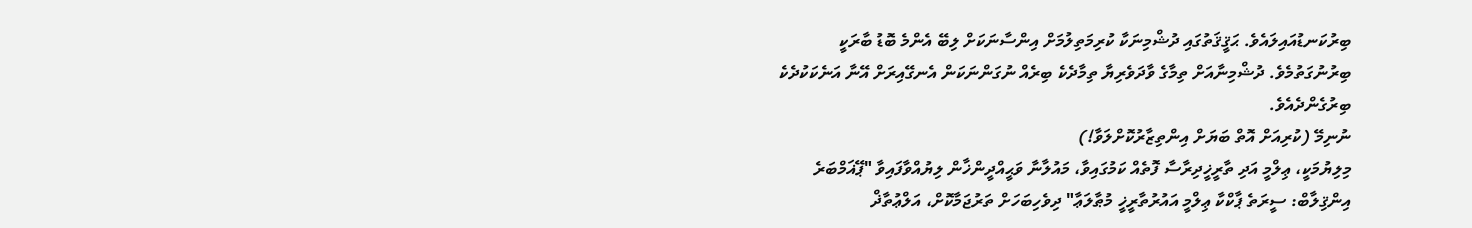ބިރުކަނޑުއައިލައެވެ. ޙަޤީޤަތުގައި ދުޝްމިނަކާ ކުރިމަތިލުމަށް އިންސާނަކަށް ލިބޭ އެންމެ ބޮޑު ބާރަކީ ބިރުނުގަތުމެވެ. ދުޝްމިނާއަށް ތިމާގެ ވާދަވެރިޔާ ތިމާދެކެ ބިރެއް ނުގަންނަކަން އެނގޭއިރަށް އޭނާ އަނެކަކުދެކެ ބިރުގެންދެއެވެ.
ނުނިމޭ (ކުރިއަށް އޮތް ބަޔަށް އިންތިޒާރުކޮށްލަވާ!)
މިލިޔުމަކީ، ޢިލްމީ އަދި ތާރީޚީދިރާސާ ފޮތެއް ކަމުގައިވާ، މައުލާނާ ވަޙީއްދީންޚާން ލިޔުއްވާފައިވާ "ޕޭޣަމްބަރެ އިންޤިލާބް: ސީރަތެ ޕާކްކާ ޢިލްމީ އައުރުތާރީޚީ މުޠާލަޢާ" ދިވެހިބަހަށް ތަރުޖަމާކޮށް، އަލްޢުތާޛް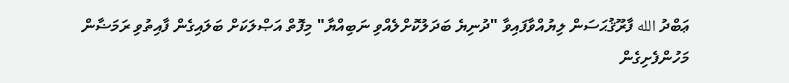ޢަބްދު الله ފާރޫޤުޙަސަން ލިޔުއްވާފައިވާ "ދުނިޔެ ބަދަލުކޮށްލެއްވި ނަބިއްޔާ" މިފޮތް އަޞްލަކަށް ބަލައިގެން ފާއިތުވި ރަމަޟާން މަހުންފެށިގެން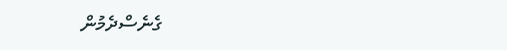ގެނެސްދެމުން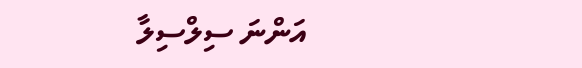އަންނަ ސިލްސިލާ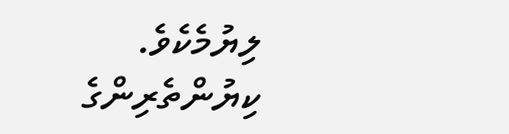ލިޔުމެކެވެ.
ކިޔުންތެރިންގެ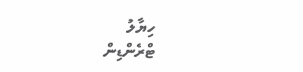ހިޔާލު
ޓްރެންޑިން